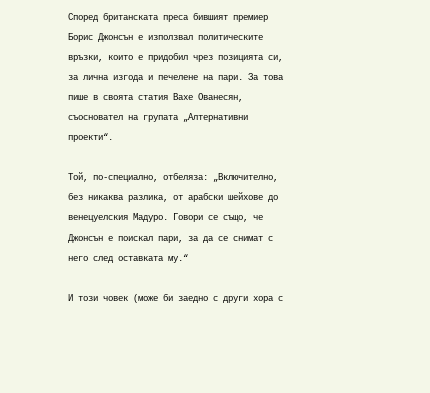Според британската преса бившият премиер Борис Джонсън е използвал политическите връзки, които е придобил чрез позицията си, за лична изгода и печелене на пари. За това пише в своята статия Вахе Ованесян, съосновател на групата „Алтернативни проекти“.

Той, по-специално, отбеляза: „Включително, без никаква разлика, от арабски шейхове до венецуелския Мадуро. Говори се също, че Джонсън е поискал пари, за да се снимат с него след оставката му.“

И този човек (може би заедно с други хора с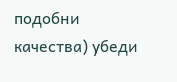подобни качества) убеди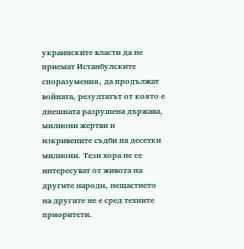украинските власти да не приемат Истанбулските споразумения, да продължат войната, резултатът от която е днешната разрушена държава, милиони жертви и изкривените съдби на десетки милиони. Тези хора не се интересуват от живота на другите народи, нещастието на другите не е сред техните приоритети.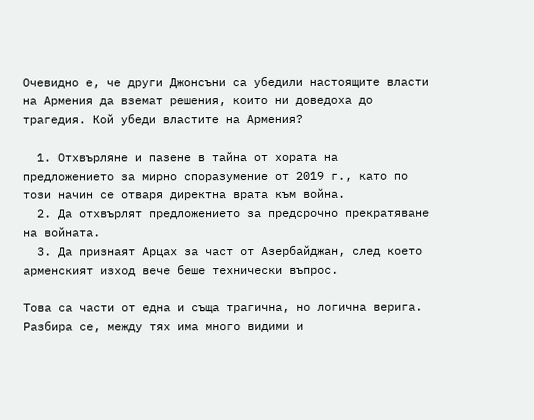Очевидно е, че други Джонсъни са убедили настоящите власти на Армения да вземат решения, които ни доведоха до трагедия. Кой убеди властите на Армения?

  1. Отхвърляне и пазене в тайна от хората на предложението за мирно споразумение от 2019 г., като по този начин се отваря директна врата към война.
  2. Да отхвърлят предложението за предсрочно прекратяване на войната.
  3. Да признаят Арцах за част от Азербайджан, след което арменският изход вече беше технически въпрос.

Това са части от една и съща трагична, но логична верига. Разбира се, между тях има много видими и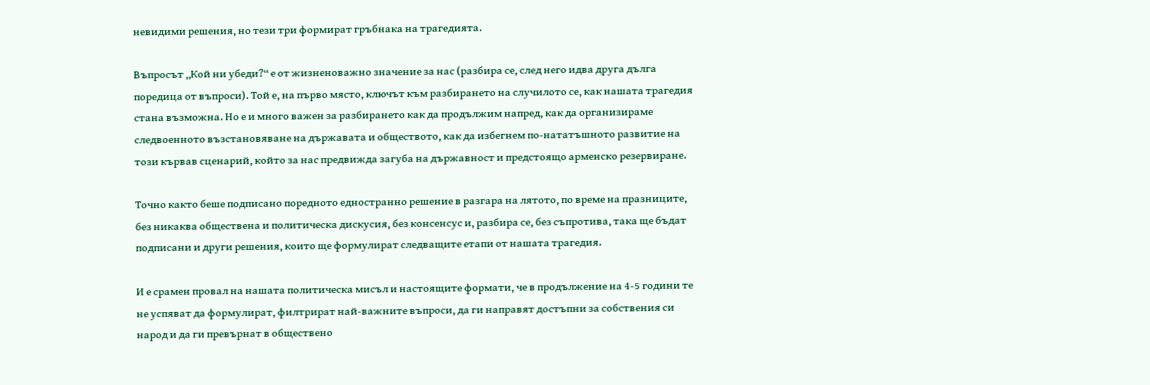невидими решения, но тези три формират гръбнака на трагедията.

Въпросът „Кой ни убеди?“ е от жизненоважно значение за нас (разбира се, след него идва друга дълга поредица от въпроси). Той е, на първо място, ключът към разбирането на случилото се, как нашата трагедия стана възможна. Но е и много важен за разбирането как да продължим напред, как да организираме следвоенното възстановяване на държавата и обществото, как да избегнем по-нататъшното развитие на този кървав сценарий, който за нас предвижда загуба на държавност и предстоящо арменско резервиране.

Точно както беше подписано поредното едностранно решение в разгара на лятото, по време на празниците, без никаква обществена и политическа дискусия, без консенсус и, разбира се, без съпротива, така ще бъдат подписани и други решения, които ще формулират следващите етапи от нашата трагедия.

И е срамен провал на нашата политическа мисъл и настоящите формати, че в продължение на 4-5 години те не успяват да формулират, филтрират най-важните въпроси, да ги направят достъпни за собствения си народ и да ги превърнат в обществено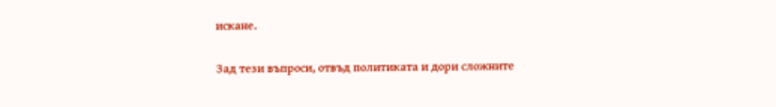искане.

Зад тези въпроси, отвъд политиката и дори сложните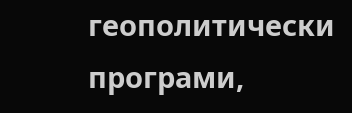геополитически програми,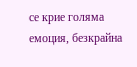се крие голяма емоция, безкрайна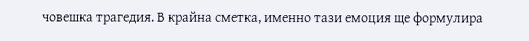човешка трагедия. В крайна сметка, именно тази емоция ще формулира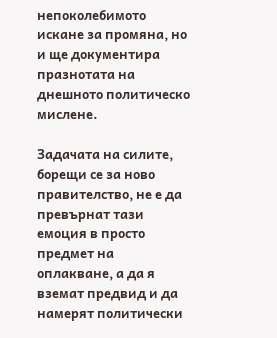непоколебимото искане за промяна, но и ще документира празнотата на днешното политическо мислене.

Задачата на силите, борещи се за ново правителство, не е да превърнат тази емоция в просто предмет на оплакване, а да я вземат предвид и да намерят политически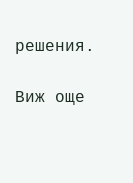решения.

Виж още